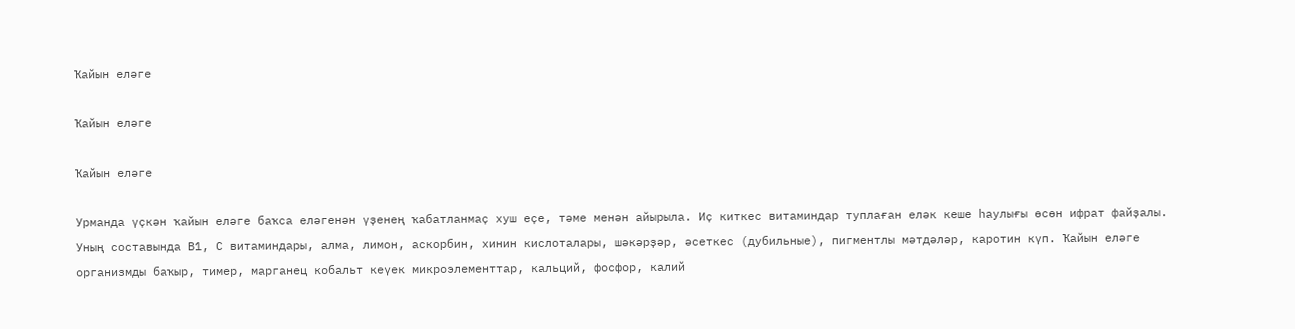Ҡайын еләге

Ҡайын еләге

Ҡайын еләге

Урманда үҫкән ҡайын еләге баҡса еләгенән үҙенең ҡабатланмаҫ хуш еҫе, тәме менән айырыла. Иҫ киткес витаминдар туплаған еләк кеше һаулығы өсөн ифрат файҙалы. Уның составында В1, С витаминдары, алма, лимон, аскорбин, хинин кислоталары, шәкәрҙәр, әсеткес (дубильные), пигментлы мәтдәләр, каротин күп. Ҡайын еләге организмды баҡыр, тимер, марганец кобальт кеүек микроэлементтар, кальций, фосфор, калий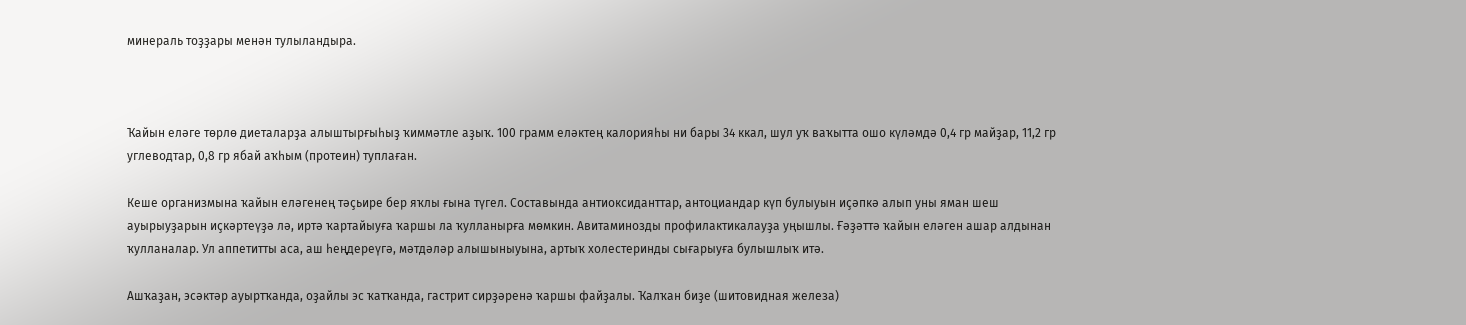минераль тоҙҙары менән тулыландыра.



Ҡайын еләге төрлө диеталарҙа алыштырғыһыҙ ҡиммәтле аҙыҡ. 100 грамм еләктең калорияһы ни бары 34 ккал, шул уҡ ваҡытта ошо күләмдә 0,4 гр майҙар, 11,2 гр углеводтар, 0,8 гр ябай аҡһым (протеин) туплаған.

Кеше организмына ҡайын еләгенең тәҫьире бер яҡлы ғына түгел. Составында антиоксиданттар, антоциандар күп булыуын иҫәпкә алып уны яман шеш ауырыуҙарын иҫкәртеүҙә лә, иртә ҡартайыуға ҡаршы ла ҡулланырға мөмкин. Авитаминозды профилактикалауҙа уңышлы. Ғәҙәттә ҡайын еләген ашар алдынан ҡулланалар. Ул аппетитты аса, аш һеңдереүгә, мәтдәләр алышыныуына, артыҡ холестеринды сығарыуға булышлыҡ итә.

Ашҡаҙан, эсәктәр ауыртҡанда, оҙайлы эс ҡатҡанда, гастрит сирҙәренә ҡаршы файҙалы. Ҡалҡан биҙе (шитовидная железа)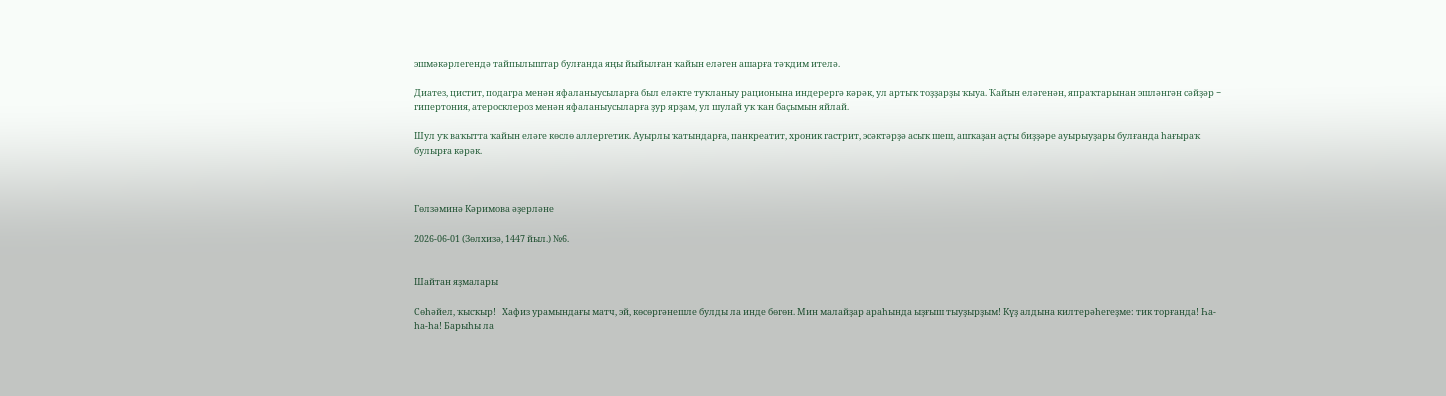эшмәкәрлегендә тайпылыштар булғанда яңы йыйылған ҡайын еләген ашарға тәҡдим ителә.

Диатез, цистит, подагра менән яфаланыусыларға был еләкте туҡланыу рационына индерергә кәрәк, ул артыҡ тоҙҙарҙы ҡыуа. Ҡайын еләгенән, япраҡтарынан эшләнгән сәйҙәр − гипертония, атеросклероз менән яфаланыусыларға ҙур ярҙам, ул шулай уҡ ҡан баҫымын яйлай.

Шул уҡ ваҡытта ҡайын еләге көслө аллергетик. Ауырлы ҡатындарға, панкреатит, хроник гастрит, эсәктәрҙә асыҡ шеш, ашҡаҙан аҫты биҙҙәре ауырыуҙары булғанда һағыраҡ булырға кәрәк.



Гөлзәминә Кәримова әҙерләне

2026-06-01 (Зөлхизә, 1447 йыл.) №6.


Шайтан яҙмалары

Сөһәйел, ҡысҡыр!   Хафиз урамындағы матч, эй, көсөргәнешле булды ла инде бөгөн. Мин малайҙар араһында ыҙғыш тыуҙырҙым! Күҙ алдына килтерәһегеҙме: тик торғанда! Һа-һа-һа! Барыһы ла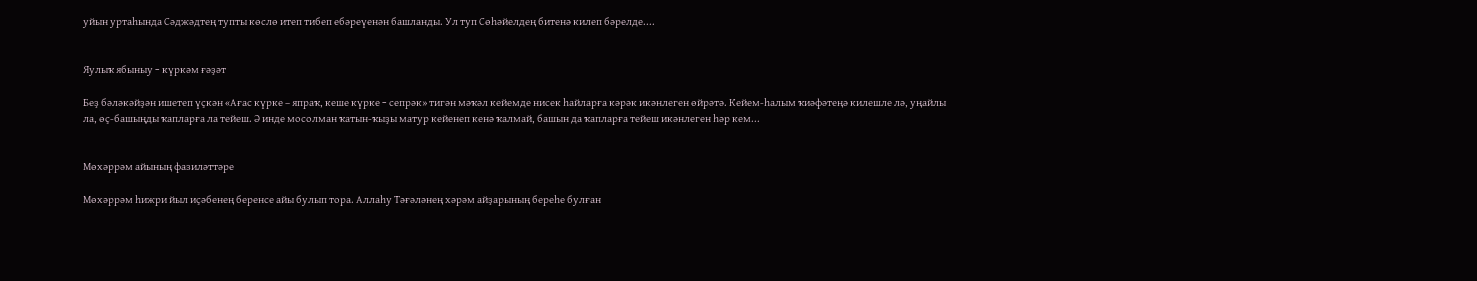уйын уртаһында Сәджәдтең тупты көслө итеп тибеп ебәреүенән башланды. Ул туп Сөһәйелдең битенә килеп бәрелде....


Яулыҡ ябыныу − күркәм ғәҙәт

Беҙ бәләкәйҙән ишетеп үҫкән «Ағас күрке – япраҡ, кеше күрке − сепрәк» тигән мәҡәл кейемде нисек һайларға кәрәк икәнлеген өйрәтә. Кейем-һалым ҡиәфәтеңә килешле лә, уңайлы ла, өҫ-башыңды ҡапларға ла тейеш. Ә инде мосолман ҡатын-ҡыҙы матур кейенеп кенә ҡалмай, башын да ҡапларға тейеш икәнлеген һәр кем...


Мөхәррәм айының фазиләттәре

Мөхәррәм һижри йыл иҫәбенең беренсе айы булып тора. Аллаһу Тәғәләнең хәрәм айҙарының береһе булған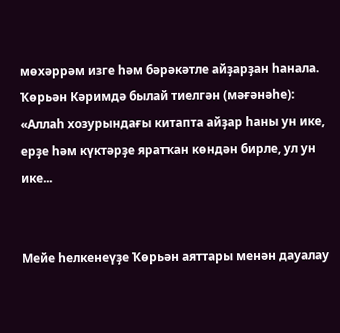мөхәррәм изге һәм бәрәкәтле айҙарҙан һанала.   Ҡөрьән Кәримдә былай тиелгән (мәғәнәһе): «Аллаһ хозурындағы китапта айҙар һаны ун ике, ерҙе һәм күктәрҙе яратҡан көндән бирле, ул ун ике...


Мейе һелкенеүҙе Ҡөрьән аяттары менән дауалау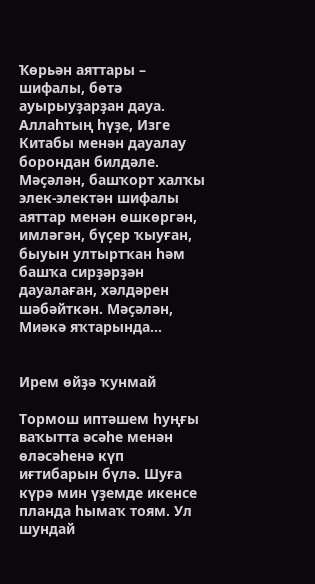Ҡөрьән аяттары – шифалы, бөтә ауырыуҙарҙан дауа. Аллаһтың һүҙе, Изге Китабы менән дауалау борондан билдәле. Мәҫәлән, башҡорт халҡы элек-электән шифалы аяттар менән өшкөргән, имләгән, бүҫер ҡыуған, быуын ултыртҡан һәм башҡа сирҙәрҙән дауалаған, хәлдәрен шәбәйткән. Мәҫәлән, Миәкә яҡтарында...


Ирем өйҙә ҡунмай

Тормош иптәшем һуңғы ваҡытта әсәһе менән өләсәһенә күп иғтибарын бүлә. Шуға күрә мин үҙемде икенсе планда һымаҡ тоям. Ул шундай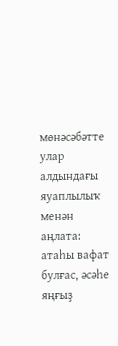мөнәсәбәтте улар алдындағы яуаплылыҡ менән аңлата: атаһы вафат булғас, әсәһе яңғыҙ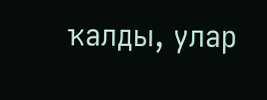ҡалды, улар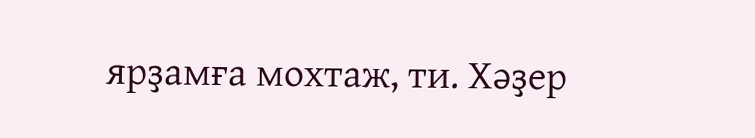ярҙамға мохтаж, ти. Хәҙер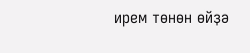ирем төнөн өйҙә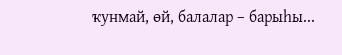ҡунмай, өй, балалар – барыһы...